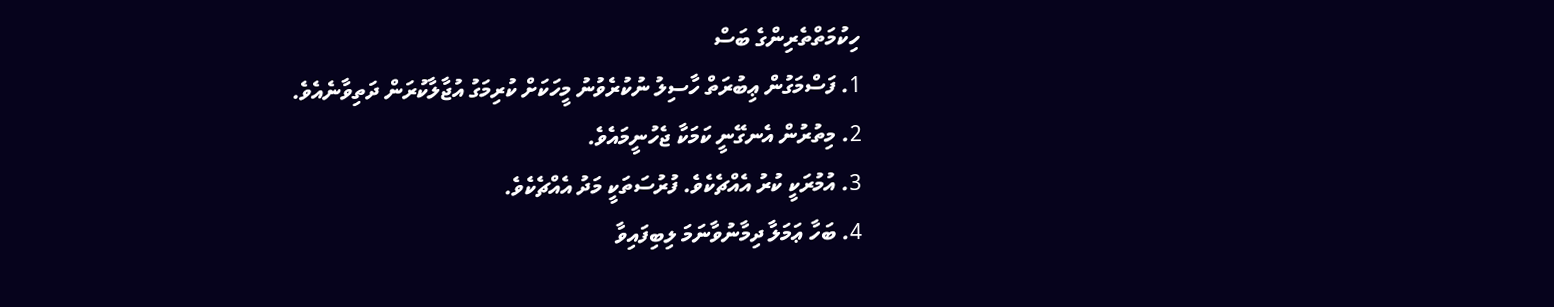ހިކުމަތްތެރިންގެ ބަސް
1. ފަސްމަގުން ޢިބުރަތް ހާސިލު ނުކުރެވުނު މީހަކަށް ކުރިމަގު އުޖާލާކުރަން ދަތިވާނެއެވެ.
2. މިތުރުން އެނގޭނީ ކަމަކާ ޖެހުނީމައެވެ.
3. އުމުރަކީ ކުރު އެއްޗެކެވެ. ފުރުސަތަކީ މަދު އެއްޗެކެވެ.
4. ބަހާ ޢަމަލާ ދިމާނުވާނަމަ ލިބިފައިވާ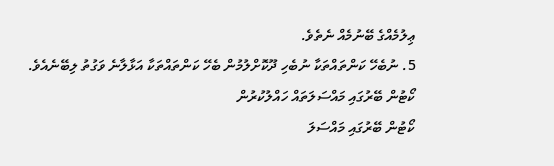ޢިލުމެއްގެ ބޭނުމެއް ނެތެވެ.
5. ނުބެހޭ ކަންތައްތަކާ ނުބެހި ދޫކޮށްލުމުން ބެހޭ ކަންތައްތަކާ އަޅާލާނެ ވަގުތު ލިބޭނެއެވެ.
ކޯޓުން ބޭރުގައި މައްސަލަތައް ހައްލުކުރުން
ކޯޓުން ބޭރުގައި މައްސަލަ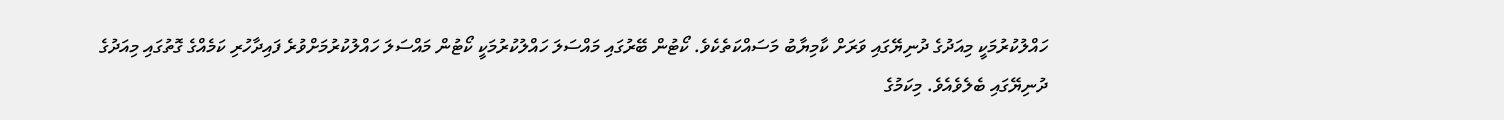ހައްލުކުރުމަކީ މިއަދުގެ ދުނިޔޭގައި ވަރަށް ކާމިޔާބު މަސައްކަތެކެވެ. ކޯޓުން ބޭރުގައި މައްސަލަ ހައްލުކުރުމަކީ ކޯޓުން މައްސަލަ ހައްލުކުރުމަށްވުރެ ފައިދާހުރި ކަމެއްގެ ގޮތުގައި މިއަދުގެ ދުނިޔޭގައި ބެލެވެއެވެ. މިކަމުގެ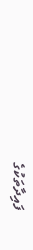ފައިދާތަކުގެ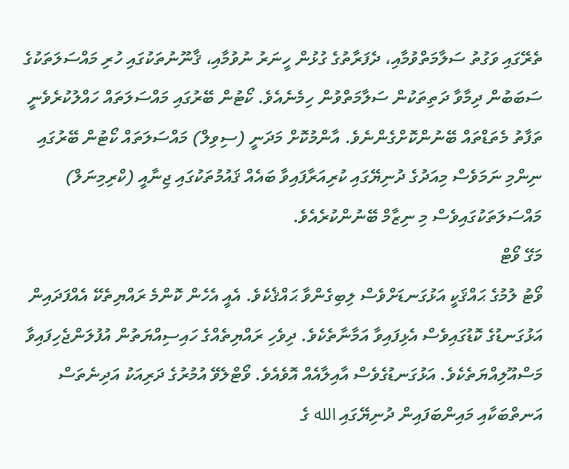ތެރޭގައި ވަގުތު ސަލާމަތްވުމާއި، ދެފަރާތުގެ ގުޅުން ހީނަރު ނުވުމާއި، ޤާނޫނުތަކުގައި ހުރި މައްސަލަތަކުގެ ސަބަބުން ދިމާވާ ދަތިތަކުން ސަލާމަތްވުން ހިމެނެއެވެ. ކޯޓުން ބޭރުގައި މައްސަލަތައް ހައްލުކުރެވެނީ ތަފާތު މެތަޑްތައް ބޭނުންކޮށްގެންނެވެ. އާންމުކޮށް މަދަނީ (ސިވިލް) މައްސަލަތައް ކޯޓުން ބޭރުގައި ނިންމި ނަމަވެސް މިއަދުގެ ދުނިޔޭގައި ކުރިއަރާފައިވާ ބައެއް ޤައުމުތަކުގައި ޖިނާއީ (ކްރިމިނަލް) މައްސަލަތަކުގައިވެސް މި ނިޒާމް ބޭނުންކުރެއެވެ.
މަގޭ ވޯޓް
ވޯޓު ލުމުގެ ޙައްޤަކީ އަޅުގަނޑަށްވެސް ލިބިގެންވާ ޙައްޤެކެވެ. އެއީ އެހެން ކޮންމެ ރައްޔިތެކޭ އެއްފަދައިން އަޅުގަނޑުގެ ކޮޑުގައިވެސް އެޅިފައިވާ އަމާނާތެކެވެ. ދިވެހި ރައްޔިތެއްގެ ހައިސިއްޔަތުން އުފުލަންޖެހިފައިވާ މަސްއޫލިއްޔަތެކެވެ. އަޅުގަނޑުގެވެސް އާއިލާއެއް އޮވެއެވެ. ވޯޓްލެވޭ އުމުރުގެ ދަރިއަކު އަދިނެތަސް އަނތްބަކާއި މައިންބަފައިން ދުނިޔޭގައި الله ގެ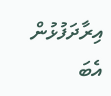އިރާދަފުޅުން އެބަ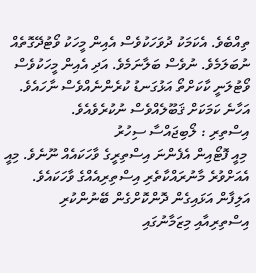ތިއްބެވެ. އެކަމަކު ދުވަހަކުވެސް އެއިން މީހަކު ވޯޓުދޭގޮތެއް ނުބަލަމެވެ. ނުވެސް ބަލާނަމެވެ. އަދި އެއިން މީހަކުވެސް ވޯޓުލަނީ ކާކަށްތޯ އަޅުގަނޑު ކުރެންނެއްވެސް ނާހައެވެ. އަހާނެ ކަމަކަށް ޤަބޫލެއްވެސް ނުކުރެވެއެވެ.
އިސްތިރި : ލޯބިޖައްސާ ސިހުރު
 މިއީ ފޮޓޯއިން އެފެންނަ އިސްތިރީގެ ވާހަކައެއް ނޫނެވެ. މިއީ އެއަށްވުރެ މާނުރައްކާތެރި އިސްތިރިއެއްގެ ވާހަކައެވެ. އަލިފާން އަޅައިގެން ދޮންކޮށްގެން ބޭނުންކުރި އިސްތިރިއާއި މިޒަމާނުގައި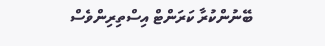ބޭނުންކުރާ ކަރަންޓް އިސްތިރިންވެސް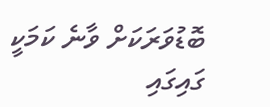ބޮޑުވަރަކަށް ވާނެ ކަމަކީ ގައިގައި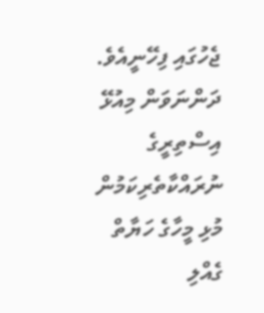ޖެހުގައި ފިހޭނީއެވެ. ދަންނަވަން މިއުޅޭ އިސްތިރީގެ ނުރައްކާތެރިކަމުން މުޅި މީހާގެ ހަޔާތް ގެއްލި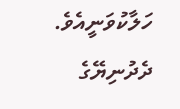ހަލާކުވަނީއެވެ. ދެދުނިޔޭގެ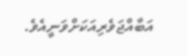އަބާއްޖަވެރިއަކަށްވަނީއެވެ.